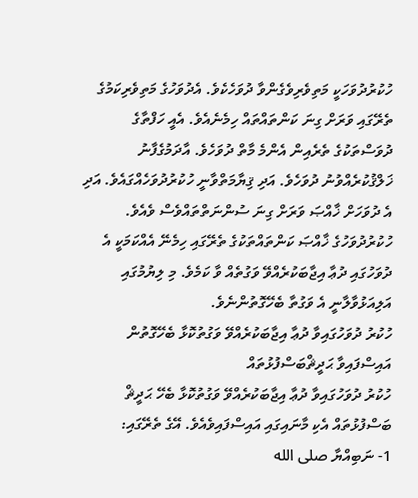ހުކުރުދުވަހަކީ މަތިވެރިވެގެންވާ ދުވަހެކެވެ. އެދުވަހުގެ މަތިވެރިކަމުގެ ތެރޭގައި ވަރަށް ގިނަ ކަންތައްތައް ހިމެނެއެވެ. އެއީ ހަފްތާގެ ދުވަސްތަކުގެ ތެރެއިން އެންމެ މާތް ދުވަހެވެ. އާދަމުގެފާނު ޚަލްޤުކުރެއްވުނު ދުވަހެވެ. އަދި ޤިޔާމަތްވާނީ ހުކުރުދުވަހެއްގައެވެ. އަދި އެ ދުވަހަށް ޚާއްޞަ ވަރަށް ގިނަ ސުންނަތްތައްވެސް ވެއެވެ.
ހުކުރުދުވަހުގެ ޚާއްޞަ ކަންތައްތަކުގެ ތެރޭގައި ހިމެނޭ އެއްކަމަކީ އެ ދުވަހުގައި ދުޢާ އިޖާބަކުރެއްވޭ ވަގުތެއް ވާ ކަމެވެ. މި ލިޔުމުގައި އަލިއަޅުވާލާނީ އެ ވަގުތާ ބެހޭގޮތުންނެވެ.
ހުކުރު ދުވަހުގައިވާ ދުޢާ އިޖާބަކުރެއްވޭ ވަގުތުކޮޅާ ބެހޭގޮތުން އައިސްފައިވާ ޙަދީޘްބަސްފުޅުތައް
ހުކުރު ދުވަހުގައިވާ ދުޢާ އިޖާބަކުރެއްވޭ ވަގުތުކޮޅާ ބެހޭ ޙަދީޘް ބަސްފުޅުތައް އެކި މާނައިގައި އައިސްފައިވެއެވެ. އޭގެ ތެރޭގައި:
1- ނަބިއްޔާ صلى الله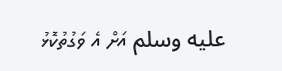عليه وسلم އަށް އެ ވަގުތުކޮޅު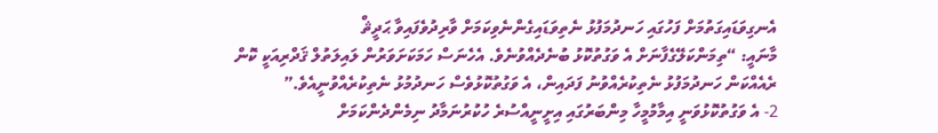އެނގިވަޑައިގަތުމަށް ފަހުގައި ހަނދުމަފުޅު ނެތިވަޑައިގެންނެވިކަމަށް ވާރިދުވެފައިވާ ޙަދީޘް
މާނައީ: “ތިމަންކަލޭގެފާނަށް އެ ވަގުތުކޮޅު ބުނެދެއްވުނެވެ. އެހެނަސް ހަމަކަށަވަރުން ލައިލަތުލް ޤަދްރިއަކީ ކޮން ރެއެއްކަން ހަނދުމަފުޅު ނެތިކުރެއްވުނު ފަދައިން، އެ ވަގުތުކޮޅުވެސް ހަނދުމުޅު ނެތިކުރެއްވުނީއެވެ.”
2- އެ ވަގުތުކޮޅުވަނީ އިމާމުމީހާ މިންބަރުގައި އިށީނީއްސުރެ ހުކުރުނަމާދު ނިމެންދެންކަމަށް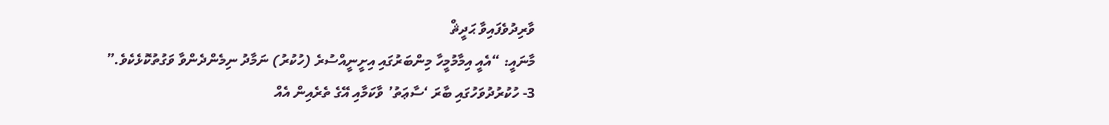ވާރިދުވެފައިވާ ޙަދީޘް
މާނައީ: “އެއީ އިމާމުމީހާ މިންބަރުގައި އިށީނީއްސުރެ (ހުކުރު) ނަމާދު ނިމެންދެންވާ ވަގުތުކޮޅެކެވެ.”
3- ހުކުރުދުވަހުގައި ބާރަ ‘ސާޢަތު’ ވާކަމާއި އޭގެ ތެރެއިން އެއް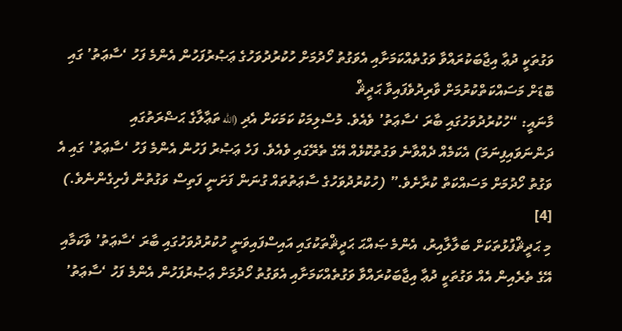ވަގުތަކީ ދުޢާ އިޖާބަކުރައްވާ ވަގުތެއްކަމަށާއި އެވަގުތު ހޯދުމަށް ހުކުރުދުވަހުގެ ޢަޞުރުފަހުން އެންމެ ފަހު ‘ސާޢަތު’ ގައި ބޮޑަށް މަސައްކަތްކުރުމަށް ވާރިދުވެފައިވާ ޙަދީޘް
މާނައީ: “ހުކުރުދުވަހުގައި ބާރަ ‘ސާޢަތު’ ވެއެވެ. މުސްލިމަކު ކަމަކަށް އެދި (الله ތަޢާލާގެ ޙަޟްރަތުގައި ދަންނަވައިފިނަމަ) އެކަމެއް ދެއްވާނެ ވަގުތުކޮޅެއް އޭގެ ތެރޭގައި ވެއެވެ. ފަހެ ޢަޞުރު ފަހުން އެންމެ ފަހު ‘ސާޢަތު’ ގައި އެ ވަގުތު ހޯދުމަށް މަސައްކަތް ކުރާށެވެ.” (ހުކުރުދުވަހުގެ ސާޢަތުތައް ގުނަން ފަށަނީ ފަތިސް ވަގުތުން ފެށިގެންނެވެ.) [4]
މި ޙަދީޘްފުޅުތަކަށް ބަލާލާއިރު، އެންމެ ޞައްޙަ ޙަދީޘްތަކުގައި އައިސްފައިވަނީ ހުކުރުދުވަހުގައި ބާރަ ‘ސާޢަތު’ ވާކަމާއި އޭގެ ތެރެއިން އެއް ވަގުތަކީ ދުޢާ އިޖާބަކުރައްވާ ވަގުތެއްކަމަށާއި އެވަގުތު ހޯދުމަށް ޢަޞުރުފަހުން އެންމެ ފަހު ‘ސާޢަތު’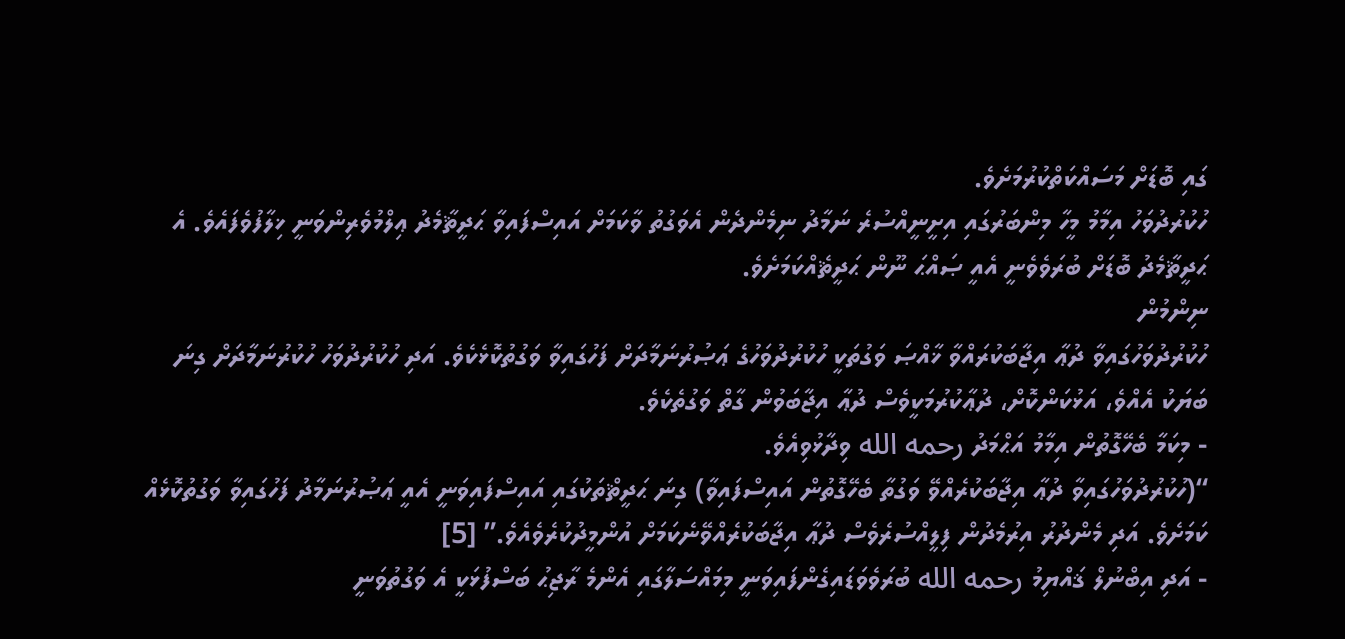ގައި ބޮޑަށް މަސައްކަތްކުރުމަށެވެ.
ހުކުރުދުވަހު އިމާމު މީހާ މިންބަރުގައި އިށީނީއްސުރެ ނަމާދު ނިމެންދެން އެވަގުތު ވާކަމަށް އައިސްފައިވާ ޙަދީޘާމެދު ޢިލްމުވެރިންވަނީ ޚިލާފުވެފައެވެ. އެ ޙަދީޘާމެދު ބޮޑަށް ބުރަވެވެނީ އެއީ ޞައްޙަ ނޫން ޙަދީޘެއްކަމަށެވެ.
ނިންމުން
ހުކުރުދުވަހުގައިވާ ދުޢާ އިޖާބަކުރައްވާ ޚާއްޞަ ވަގުތަކީ ހުކުރުދުވަހުގެ ޢަޞުރުނަމާދަށް ފަހުގައިވާ ވަގުތުކޮޅެކެވެ. އަދި ހުކުރުދުވަހު ހުކުރުނަމާދަށް ގިނަ ބަޔަކު އެއްވެ، އަޅުކަންކޮށް، ދުޢާކުރުމަކީވެސް ދުޢާ އިޖާބަވުން ގާތް ވަގުތެކެވެ.
- މިކަމާ ބެހޭގޮތުން އިމާމު އަޙްމަދު رحمه الله ވިދާޅުވިއެވެ.
“(ހުކުރުދުވަހުގައިވާ ދުޢާ އިޖާބަކުރެއްވޭ ވަގުތާ ބެހޭގޮތުން އައިސްފައިވާ) ގިނަ ޙަދީޘްތަކުގައި އައިސްފައިވަނީ އެއީ ޢަޞުރުނަމާދު ފަހުގައިވާ ވަގުތުކޮޅެއް ކަމަށެވެ. އަދި މެންދުރު އިރުމެދުން ފިލީއްސުރެވެސް ދުޢާ އިޖާބަކުރެއްވޭނެކަމަށް އުންމީދުކުރެވެއެވެ.” [5]
- އަދި އިބްނުލް ޤައްޔިމު رحمه الله ބުރަވެވަޑައިގެންފައިވަނީ މިމައްސަލާގައި އެންމެ ރާޖިޙު ބަސްފުޅަކީ އެ ވަގުތުވަނީ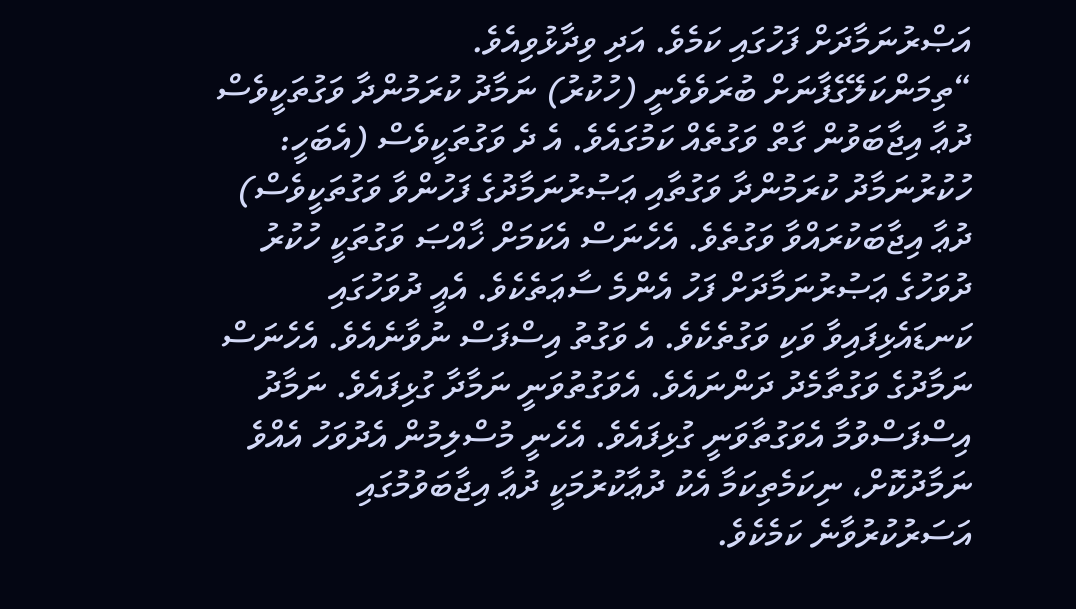އަޞްރުނަމާދަށް ފަހުގައި ކަމެވެ. އަދި ވިދާޅުވިއެވެ.
“ތިމަންކަލޭގެފާނަށް ބުރަވެވެނީ (ހުކުރު) ނަމާދު ކުރަމުންދާ ވަގުތަކީވެސް ދުޢާ އިޖާބަވުން ގާތް ވަގުތެއް ކަމުގައެވެ. އެ ދެ ވަގުތަކީވެސް (އެބަހީ: ހުކުރުނަމާދު ކުރަމުންދާ ވަގުތާއި ޢަޞުރުނަމާދުގެ ފަހުންވާ ވަގުތަކީވެސް) ދުޢާ އިޖާބަކުރައްވާ ވަގުތެވެ. އެހެނަސް އެކަމަށް ޚާއްޞަ ވަގުތަކީ ހުކުރު ދުވަހުގެ ޢަޞުރުނަމާދަށް ފަހު އެންމެ ސާޢަތެކެވެ. އެއީ ދުވަހުގައި ކަނޑައެޅިފައިވާ ވަކި ވަގުތެކެވެ. އެ ވަގުތު އިސްފަސް ނުވާނެއެވެ. އެހެނަސް ނަމާދުގެ ވަގުތާމެދު ދަންނައެވެ. އެވަގުތުވަނީ ނަމާދާ ގުޅިފައެވެ. ނަމާދު އިސްފަސްވުމާ އެވަގުތާވަނީ ގުޅިފައެވެ. އެހެނީ މުސްލިމުން އެދުވަހު އެއްވެ ނަމާދުކޮށް، ނިކަމެތިކަމާ އެކު ދުޢާކުރުމަކީ ދުޢާ އިޖާބަވުމުގައި އަސަރުކުރުވާނެ ކަމެކެވެ.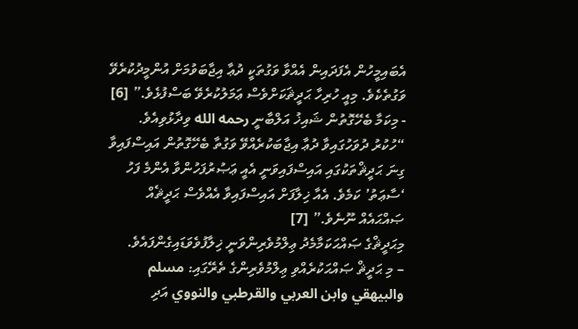އެބައިމީހުން އެފަދައިން އެއްވާ ވަގުތަކީ ދުޢާ އިޖާބަވުމަށް އުންމީދުކުރެވޭ ވަގުތެކެވެ. މިއީ ހުރިހާ ޙަދީޘަކަށްވެސް ޢަމަލުކުރެވޭ ބަސްފުޅެވެ.” [6]
- މިކަމާ ބެހޭގޮތުން ޝައިޚު އަލްބާނީ رحمه الله ވިދާޅުވިއެވެ.
“ހުކުރު ދުވަހުގައިވާ ދުޢާ އިޖާބަކުރެއްވޭ ވަގުތާ ބެހޭގޮތުން އައިސްފައިވާ ގިނަ ޙަދީޘްތަކުގައި އައިސްފައިވަނީ އެއީ ޢަޞުރުފަހުންވާ އެންމެ ފަހު ‘ސާޢަތު’ ކަމެވެ. އެއާ ޚިލާފަށް އައިސްފައިވާ އެއްވެސް ޙަދީޘެއް ޞައްޙައެއް ނޫނެވެ.” [7]
މިޙަދީޘްގެ ޞައްޙަކަމާމެދު ޢިލްމުވެރިންވަނީ ޚިލާފުވެވަޑައިގެންފައެވެ.
– މި ޙަދީޘް ޞައްޙަކުރެއްވި ޢިލްމުވެރިންގެ ތެރޭގައި: مسلم والبيهقي وابن العربي والقرطبي والنووي އަދި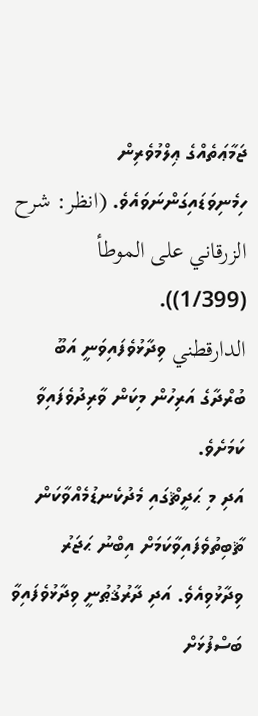ޖަމާޢަތެއްގެ ޢިލްމުވެރިން ހިމެނިވަޑައިގަންނަވައެވެ. (انظر: شرح الزرقاني على الموطأ (1/399)).
الدارقطني ވިދާޅުވެފައިވަނީ އަބޫ ބުރްދާގެ އަރިހުން މިކަން ވާރިދުވެފައިވާ ކަމަށެވެ.
އަދި މި ޙަދީޘްގައި މެދުކެނޑުމެއްވާކަން ޘާބިތުވެފައިވާކަމަށް އިބްނު ޙަޖަރު ވިދާޅުވިއެވެ. އަދި ދާރުޤުޠުނީ ވިދާޅުވެފައިވާ ބަސްފުޅަށް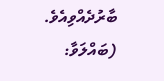ބާރުދެއްވިއެވެ. (ބައްލަވާ: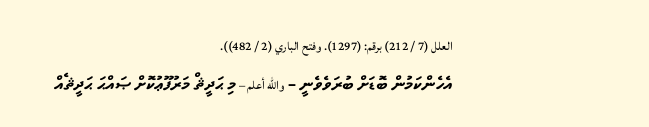العلل (7 / 212) برقم: (1297). وفتح الباري (2 / 482)).
އެހެންކަމުން ބޮޑަށް ބުރަވެވެނީ – والله أعلم – މި ޙަދީޘް މަރުފޫޢުކޮށް ޞައްޙަ ޙަދީޘެއް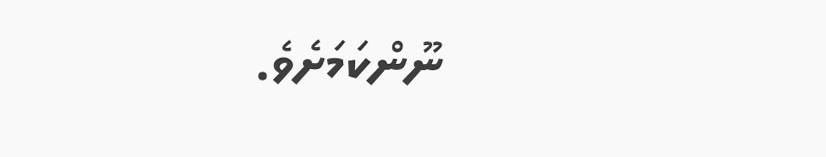ނޫންކަމަށެވެ.